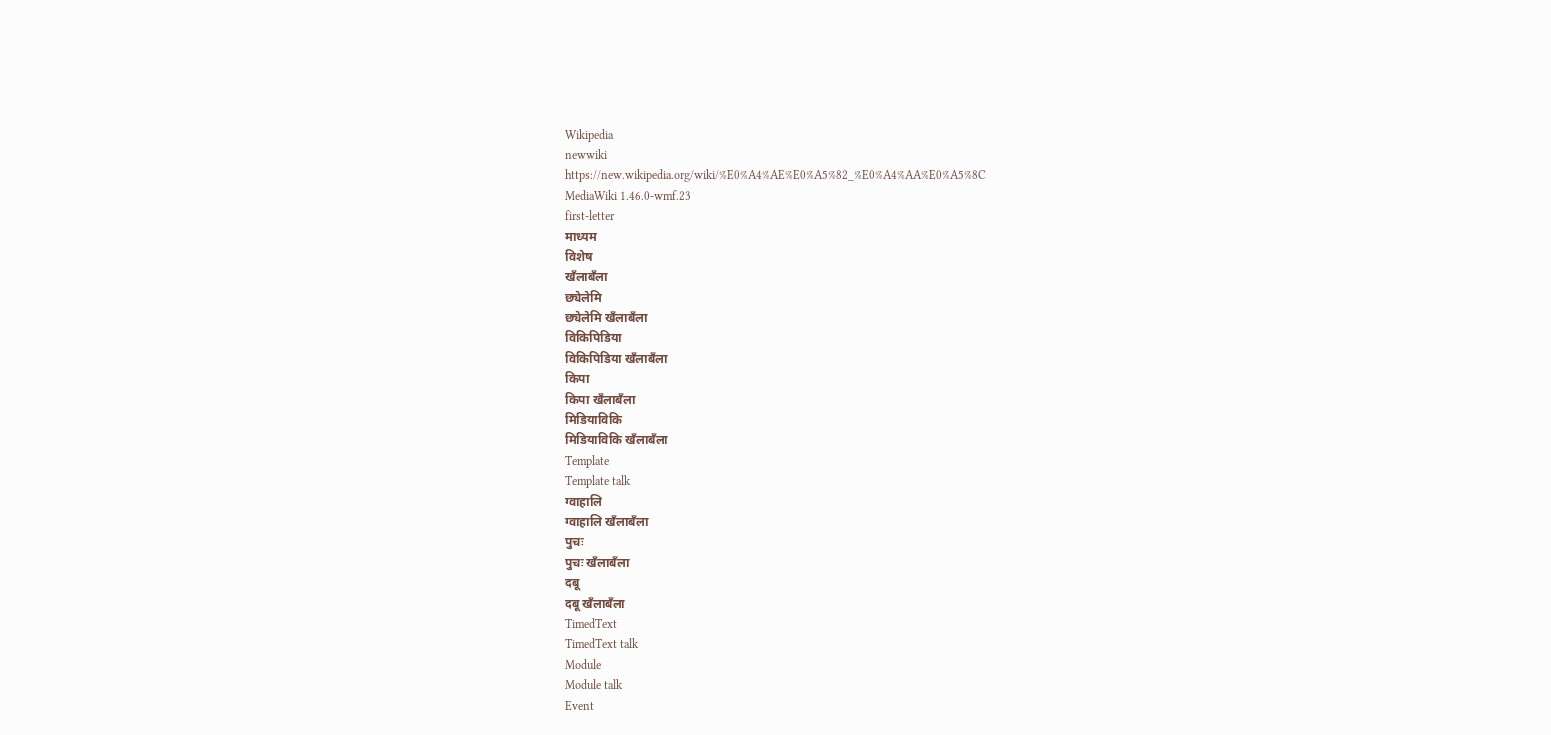Wikipedia
newwiki
https://new.wikipedia.org/wiki/%E0%A4%AE%E0%A5%82_%E0%A4%AA%E0%A5%8C
MediaWiki 1.46.0-wmf.23
first-letter
माध्यम
विशेष
खँलाबँला
छ्येलेमि
छ्येलेमि खँलाबँला
विकिपिडिया
विकिपिडिया खँलाबँला
किपा
किपा खँलाबँला
मिडियाविकि
मिडियाविकि खँलाबँला
Template
Template talk
ग्वाहालि
ग्वाहालि खँलाबँला
पुचः
पुचः खँलाबँला
दबू
दबू खँलाबँला
TimedText
TimedText talk
Module
Module talk
Event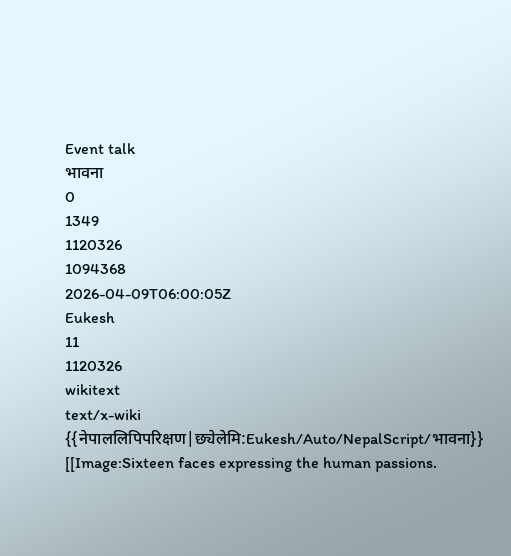Event talk
भावना
0
1349
1120326
1094368
2026-04-09T06:00:05Z
Eukesh
11
1120326
wikitext
text/x-wiki
{{नेपाललिपिपरिक्षण|छ्येलेमि:Eukesh/Auto/NepalScript/भावना}}
[[Image:Sixteen faces expressing the human passions.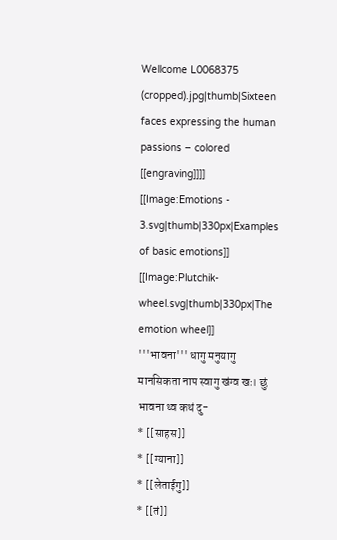Wellcome L0068375 (cropped).jpg|thumb|Sixteen faces expressing the human passions – colored [[engraving]]]]
[[Image:Emotions - 3.svg|thumb|330px|Examples of basic emotions]]
[[Image:Plutchik-wheel.svg|thumb|330px|The emotion wheel]]
'''भावना''' धागु मनुयागु मानसिकता नाप स्वागु खंग्व खः। छुं भावना थ्व कथं दु-
* [[साहस]]
* [[ग्याना]]
* [[लेताईगु]]
* [[तं]]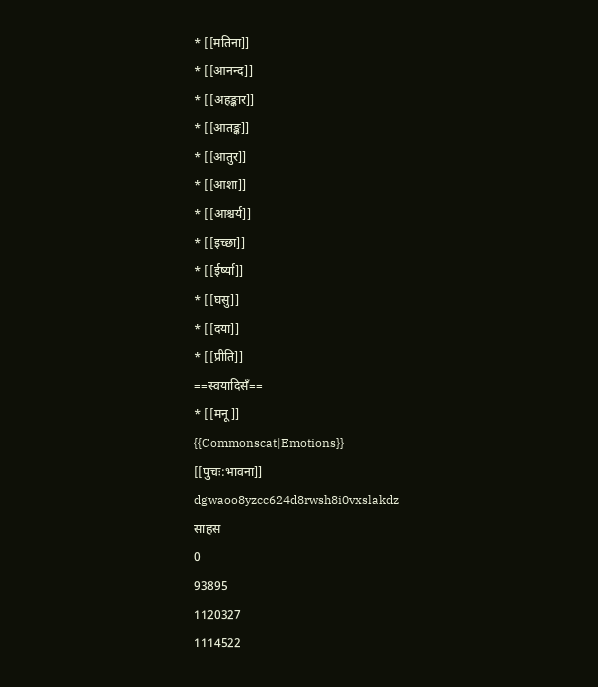* [[मतिना]]
* [[आनन्द]]
* [[अहङ्कार]]
* [[आतङ्क]]
* [[आतुर]]
* [[आशा]]
* [[आश्चर्य]]
* [[इच्छा]]
* [[ईर्ष्या]]
* [[घसु]]
* [[दया]]
* [[प्रीति]]
==स्वयादिसँ==
* [[मनू]]
{{Commonscat|Emotions}}
[[पुचः:भावना]]
dgwaoo8yzcc624d8rwsh8i0vxslakdz
साहस
0
93895
1120327
1114522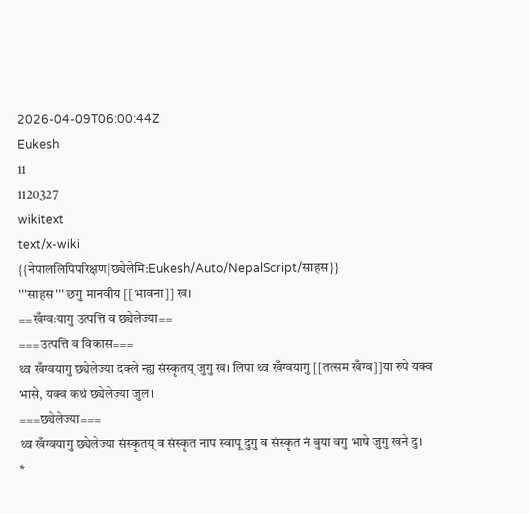2026-04-09T06:00:44Z
Eukesh
11
1120327
wikitext
text/x-wiki
{{नेपाललिपिपरिक्षण|छ्येलेमि:Eukesh/Auto/NepalScript/साहस}}
'''साहस''' छगु मानवीय [[भावना]] ख।
==खँग्वःयागु उत्पत्ति व छ्येलेज्या==
===उत्पत्ति व विकास===
थ्व खँग्वयागु छ्येलेज्या दक्ले न्ह्य संस्कृतय् जुगु ख। लिपा थ्व खँग्वयागु [[तत्सम खँग्व]]या रुपे यक्व भासे, यक्व कथं छ्येलेज्या जुल।
===छ्येलेज्या===
थ्व खँग्वयागु छ्येलेज्या संस्कृतय् व संस्कृत नाप स्वापू दुगु व संस्कृत नं बुया वगु भाषे जुगु खने दु।
*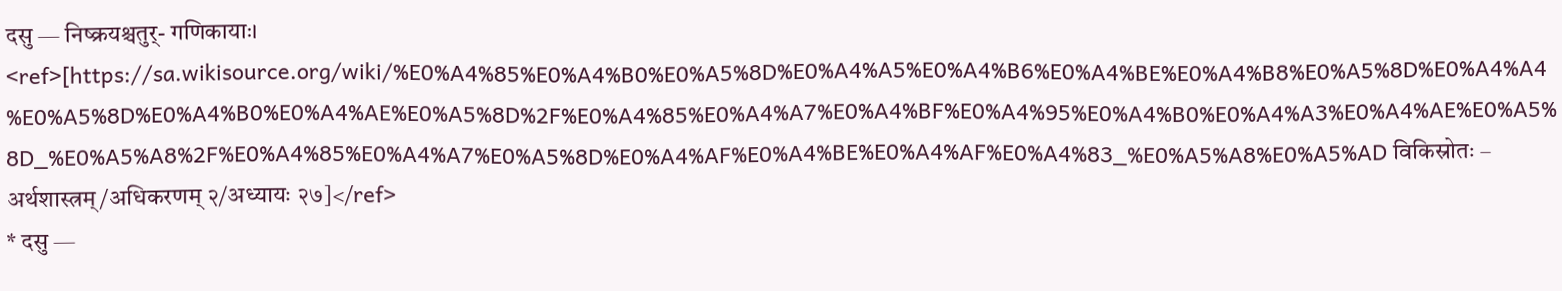दसु — निष्क्रयश्चतुर्- गणिकायाः। <ref>[https://sa.wikisource.org/wiki/%E0%A4%85%E0%A4%B0%E0%A5%8D%E0%A4%A5%E0%A4%B6%E0%A4%BE%E0%A4%B8%E0%A5%8D%E0%A4%A4%E0%A5%8D%E0%A4%B0%E0%A4%AE%E0%A5%8D%2F%E0%A4%85%E0%A4%A7%E0%A4%BF%E0%A4%95%E0%A4%B0%E0%A4%A3%E0%A4%AE%E0%A5%8D_%E0%A5%A8%2F%E0%A4%85%E0%A4%A7%E0%A5%8D%E0%A4%AF%E0%A4%BE%E0%A4%AF%E0%A4%83_%E0%A5%A8%E0%A5%AD विकिस्रोतः – अर्थशास्त्रम्/अधिकरणम् २/अध्यायः २७]</ref>
* दसु —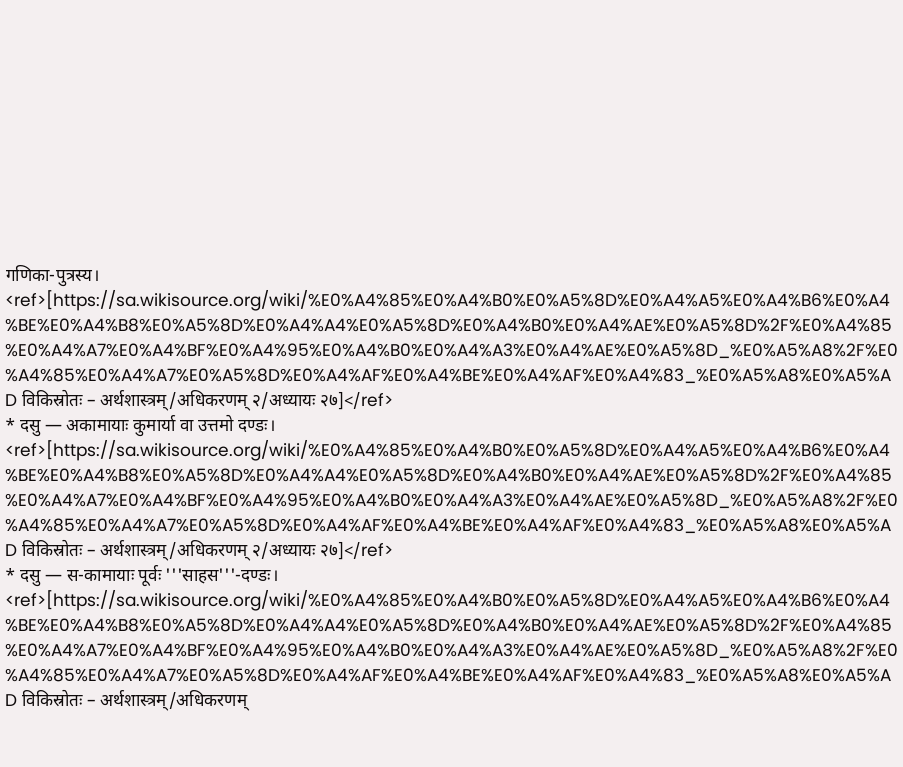गणिका-पुत्रस्य। <ref>[https://sa.wikisource.org/wiki/%E0%A4%85%E0%A4%B0%E0%A5%8D%E0%A4%A5%E0%A4%B6%E0%A4%BE%E0%A4%B8%E0%A5%8D%E0%A4%A4%E0%A5%8D%E0%A4%B0%E0%A4%AE%E0%A5%8D%2F%E0%A4%85%E0%A4%A7%E0%A4%BF%E0%A4%95%E0%A4%B0%E0%A4%A3%E0%A4%AE%E0%A5%8D_%E0%A5%A8%2F%E0%A4%85%E0%A4%A7%E0%A5%8D%E0%A4%AF%E0%A4%BE%E0%A4%AF%E0%A4%83_%E0%A5%A8%E0%A5%AD विकिस्रोतः – अर्थशास्त्रम्/अधिकरणम् २/अध्यायः २७]</ref>
* दसु — अकामायाः कुमार्या वा उत्तमो दण्डः। <ref>[https://sa.wikisource.org/wiki/%E0%A4%85%E0%A4%B0%E0%A5%8D%E0%A4%A5%E0%A4%B6%E0%A4%BE%E0%A4%B8%E0%A5%8D%E0%A4%A4%E0%A5%8D%E0%A4%B0%E0%A4%AE%E0%A5%8D%2F%E0%A4%85%E0%A4%A7%E0%A4%BF%E0%A4%95%E0%A4%B0%E0%A4%A3%E0%A4%AE%E0%A5%8D_%E0%A5%A8%2F%E0%A4%85%E0%A4%A7%E0%A5%8D%E0%A4%AF%E0%A4%BE%E0%A4%AF%E0%A4%83_%E0%A5%A8%E0%A5%AD विकिस्रोतः – अर्थशास्त्रम्/अधिकरणम् २/अध्यायः २७]</ref>
* दसु — स-कामायाः पूर्वः '''साहस'''-दण्डः। <ref>[https://sa.wikisource.org/wiki/%E0%A4%85%E0%A4%B0%E0%A5%8D%E0%A4%A5%E0%A4%B6%E0%A4%BE%E0%A4%B8%E0%A5%8D%E0%A4%A4%E0%A5%8D%E0%A4%B0%E0%A4%AE%E0%A5%8D%2F%E0%A4%85%E0%A4%A7%E0%A4%BF%E0%A4%95%E0%A4%B0%E0%A4%A3%E0%A4%AE%E0%A5%8D_%E0%A5%A8%2F%E0%A4%85%E0%A4%A7%E0%A5%8D%E0%A4%AF%E0%A4%BE%E0%A4%AF%E0%A4%83_%E0%A5%A8%E0%A5%AD विकिस्रोतः – अर्थशास्त्रम्/अधिकरणम्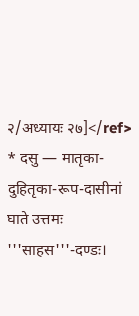२/अध्यायः २७]</ref>
* दसु — मातृका-दुहितृका-रूप-दासीनां घाते उत्तमः '''साहस'''-दण्डः।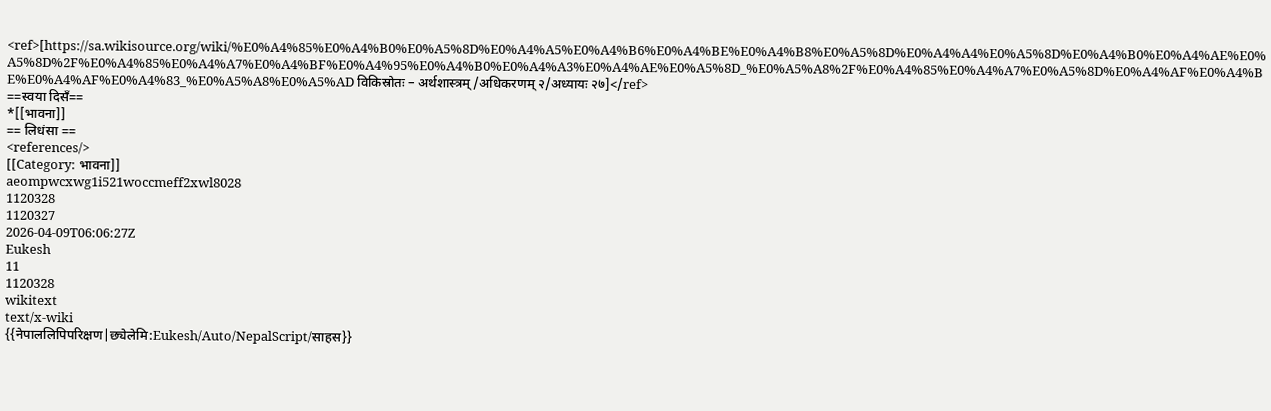<ref>[https://sa.wikisource.org/wiki/%E0%A4%85%E0%A4%B0%E0%A5%8D%E0%A4%A5%E0%A4%B6%E0%A4%BE%E0%A4%B8%E0%A5%8D%E0%A4%A4%E0%A5%8D%E0%A4%B0%E0%A4%AE%E0%A5%8D%2F%E0%A4%85%E0%A4%A7%E0%A4%BF%E0%A4%95%E0%A4%B0%E0%A4%A3%E0%A4%AE%E0%A5%8D_%E0%A5%A8%2F%E0%A4%85%E0%A4%A7%E0%A5%8D%E0%A4%AF%E0%A4%BE%E0%A4%AF%E0%A4%83_%E0%A5%A8%E0%A5%AD विकिस्रोतः – अर्थशास्त्रम्/अधिकरणम् २/अध्यायः २७]</ref>
==स्वया दिसँ==
*[[भावना]]
== लिधंसा ==
<references/>
[[Category: भावना]]
aeompwcxwg1i521woccmeff2xwl8028
1120328
1120327
2026-04-09T06:06:27Z
Eukesh
11
1120328
wikitext
text/x-wiki
{{नेपाललिपिपरिक्षण|छ्येलेमि:Eukesh/Auto/NepalScript/साहस}}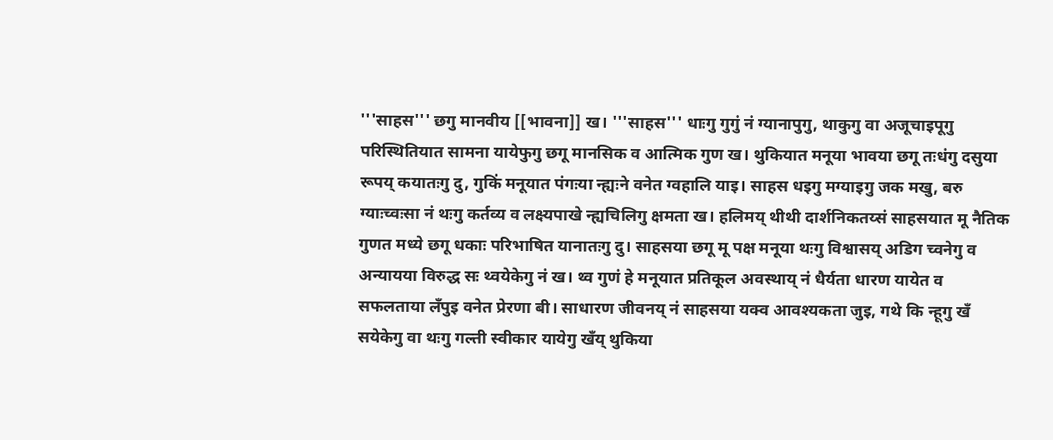'''साहस''' छगु मानवीय [[भावना]] ख। '''साहस''' धाःगु गुगुं नं ग्यानापुगु, थाकुगु वा अजूचाइपूगु परिस्थितियात सामना यायेफुगु छगू मानसिक व आत्मिक गुण ख। थुकियात मनूया भावया छगू तःधंगु दसुया रूपय् कयातःगु दु, गुकिं मनूयात पंगःया न्ह्यःने वनेत ग्वहालि याइ। साहस धइगु मग्याइगु जक मखु, बरु ग्याःच्वःसा नं थःगु कर्तव्य व लक्ष्यपाखे न्ह्यचिलिगु क्षमता ख। हलिमय् थीथी दार्शनिकतय्सं साहसयात मू नैतिक गुणत मध्ये छगू धकाः परिभाषित यानातःगु दु। साहसया छगू मू पक्ष मनूया थःगु विश्वासय् अडिग च्वनेगु व अन्यायया विरुद्ध सः थ्वयेकेगु नं ख। थ्व गुणं हे मनूयात प्रतिकूल अवस्थाय् नं धैर्यता धारण यायेत व सफलताया लँपुइ वनेत प्रेरणा बी। साधारण जीवनय् नं साहसया यक्व आवश्यकता जुइ, गथे कि न्हूगु खँ सयेकेगु वा थःगु गल्ती स्वीकार यायेगु खँय् थुकिया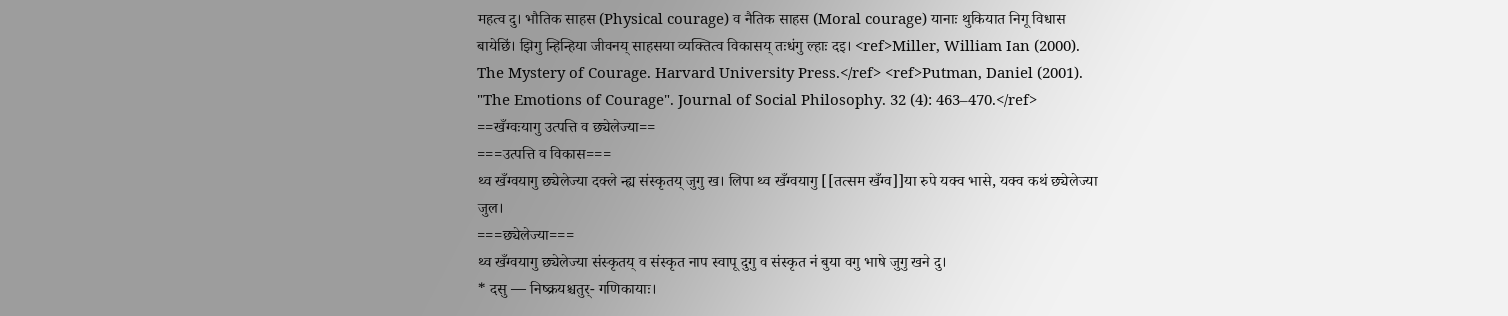महत्व दु। भौतिक साहस (Physical courage) व नैतिक साहस (Moral courage) यानाः थुकियात निगू विधास बायेछिं। झिगु न्हिन्हिया जीवनय् साहसया व्यक्तित्व विकासय् तःधंगु ल्हाः दइ। <ref>Miller, William Ian (2000). The Mystery of Courage. Harvard University Press.</ref> <ref>Putman, Daniel (2001). "The Emotions of Courage". Journal of Social Philosophy. 32 (4): 463–470.</ref>
==खँग्वःयागु उत्पत्ति व छ्येलेज्या==
===उत्पत्ति व विकास===
थ्व खँग्वयागु छ्येलेज्या दक्ले न्ह्य संस्कृतय् जुगु ख। लिपा थ्व खँग्वयागु [[तत्सम खँग्व]]या रुपे यक्व भासे, यक्व कथं छ्येलेज्या जुल।
===छ्येलेज्या===
थ्व खँग्वयागु छ्येलेज्या संस्कृतय् व संस्कृत नाप स्वापू दुगु व संस्कृत नं बुया वगु भाषे जुगु खने दु।
* दसु — निष्क्रयश्चतुर्- गणिकायाः।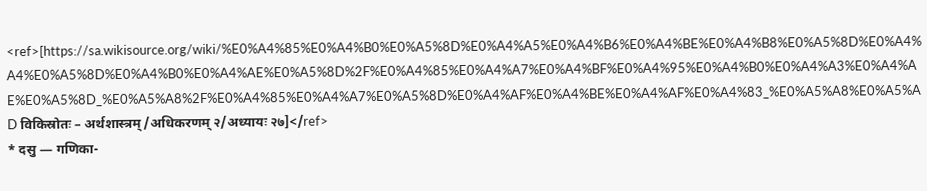<ref>[https://sa.wikisource.org/wiki/%E0%A4%85%E0%A4%B0%E0%A5%8D%E0%A4%A5%E0%A4%B6%E0%A4%BE%E0%A4%B8%E0%A5%8D%E0%A4%A4%E0%A5%8D%E0%A4%B0%E0%A4%AE%E0%A5%8D%2F%E0%A4%85%E0%A4%A7%E0%A4%BF%E0%A4%95%E0%A4%B0%E0%A4%A3%E0%A4%AE%E0%A5%8D_%E0%A5%A8%2F%E0%A4%85%E0%A4%A7%E0%A5%8D%E0%A4%AF%E0%A4%BE%E0%A4%AF%E0%A4%83_%E0%A5%A8%E0%A5%AD विकिस्रोतः – अर्थशास्त्रम्/अधिकरणम् २/अध्यायः २७]</ref>
* दसु — गणिका-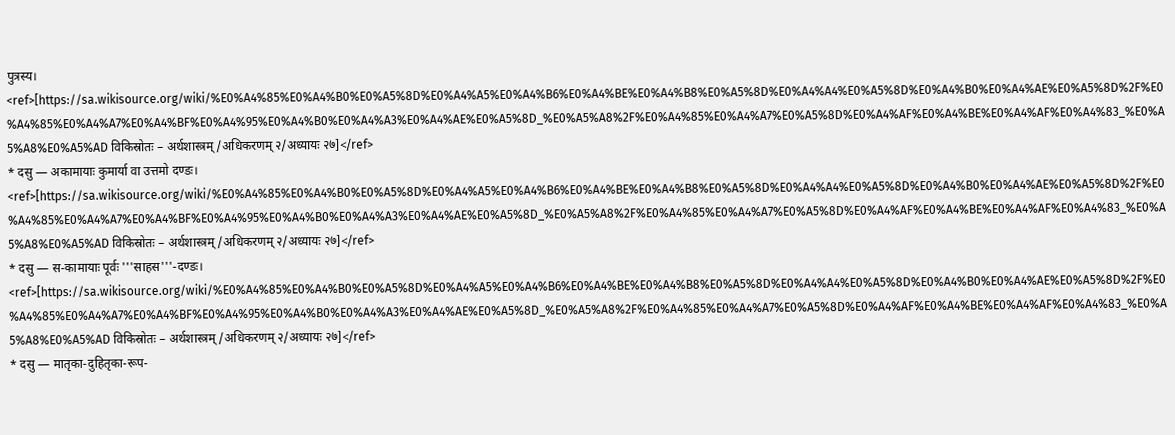पुत्रस्य। <ref>[https://sa.wikisource.org/wiki/%E0%A4%85%E0%A4%B0%E0%A5%8D%E0%A4%A5%E0%A4%B6%E0%A4%BE%E0%A4%B8%E0%A5%8D%E0%A4%A4%E0%A5%8D%E0%A4%B0%E0%A4%AE%E0%A5%8D%2F%E0%A4%85%E0%A4%A7%E0%A4%BF%E0%A4%95%E0%A4%B0%E0%A4%A3%E0%A4%AE%E0%A5%8D_%E0%A5%A8%2F%E0%A4%85%E0%A4%A7%E0%A5%8D%E0%A4%AF%E0%A4%BE%E0%A4%AF%E0%A4%83_%E0%A5%A8%E0%A5%AD विकिस्रोतः – अर्थशास्त्रम्/अधिकरणम् २/अध्यायः २७]</ref>
* दसु — अकामायाः कुमार्या वा उत्तमो दण्डः। <ref>[https://sa.wikisource.org/wiki/%E0%A4%85%E0%A4%B0%E0%A5%8D%E0%A4%A5%E0%A4%B6%E0%A4%BE%E0%A4%B8%E0%A5%8D%E0%A4%A4%E0%A5%8D%E0%A4%B0%E0%A4%AE%E0%A5%8D%2F%E0%A4%85%E0%A4%A7%E0%A4%BF%E0%A4%95%E0%A4%B0%E0%A4%A3%E0%A4%AE%E0%A5%8D_%E0%A5%A8%2F%E0%A4%85%E0%A4%A7%E0%A5%8D%E0%A4%AF%E0%A4%BE%E0%A4%AF%E0%A4%83_%E0%A5%A8%E0%A5%AD विकिस्रोतः – अर्थशास्त्रम्/अधिकरणम् २/अध्यायः २७]</ref>
* दसु — स-कामायाः पूर्वः '''साहस'''-दण्डः। <ref>[https://sa.wikisource.org/wiki/%E0%A4%85%E0%A4%B0%E0%A5%8D%E0%A4%A5%E0%A4%B6%E0%A4%BE%E0%A4%B8%E0%A5%8D%E0%A4%A4%E0%A5%8D%E0%A4%B0%E0%A4%AE%E0%A5%8D%2F%E0%A4%85%E0%A4%A7%E0%A4%BF%E0%A4%95%E0%A4%B0%E0%A4%A3%E0%A4%AE%E0%A5%8D_%E0%A5%A8%2F%E0%A4%85%E0%A4%A7%E0%A5%8D%E0%A4%AF%E0%A4%BE%E0%A4%AF%E0%A4%83_%E0%A5%A8%E0%A5%AD विकिस्रोतः – अर्थशास्त्रम्/अधिकरणम् २/अध्यायः २७]</ref>
* दसु — मातृका-दुहितृका-रूप-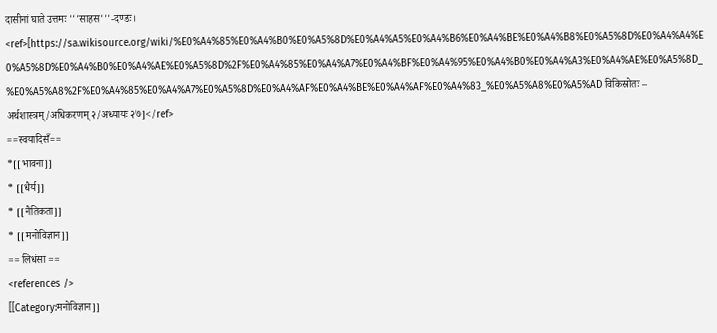दासीनां घाते उत्तमः '''साहस'''-दण्डः। <ref>[https://sa.wikisource.org/wiki/%E0%A4%85%E0%A4%B0%E0%A5%8D%E0%A4%A5%E0%A4%B6%E0%A4%BE%E0%A4%B8%E0%A5%8D%E0%A4%A4%E0%A5%8D%E0%A4%B0%E0%A4%AE%E0%A5%8D%2F%E0%A4%85%E0%A4%A7%E0%A4%BF%E0%A4%95%E0%A4%B0%E0%A4%A3%E0%A4%AE%E0%A5%8D_%E0%A5%A8%2F%E0%A4%85%E0%A4%A7%E0%A5%8D%E0%A4%AF%E0%A4%BE%E0%A4%AF%E0%A4%83_%E0%A5%A8%E0%A5%AD विकिस्रोतः – अर्थशास्त्रम्/अधिकरणम् २/अध्यायः २७]</ref>
==स्वयादिसँ==
*[[भावना]]
* [[धैर्य]]
* [[नैतिकता]]
* [[मनोविज्ञान]]
== लिधंसा ==
<references />
[[Category:मनोविज्ञान]]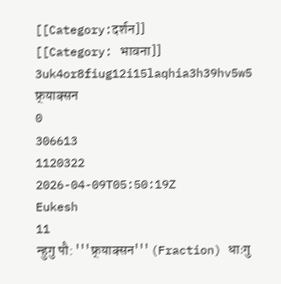[[Category:दर्शन]]
[[Category: भावना]]
3uk4or8fiug12i15laqhia3h39hv5w5
फ्र्याक्सन
0
306613
1120322
2026-04-09T05:50:19Z
Eukesh
11
न्हुगु पौ: '''फ्र्याक्सन''' (Fraction) धाःगु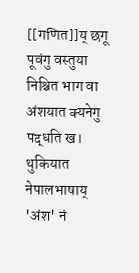[[गणित]]य् छगू पूवंगु वस्तुया निश्चित भाग वा अंशयात क्यनेगु पद्धति ख। थुकियात नेपालभाषाय् 'अंश' नं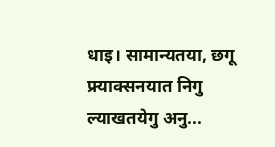धाइ। सामान्यतया, छगू फ्र्याक्सनयात निगु ल्याखतयेगु अनु...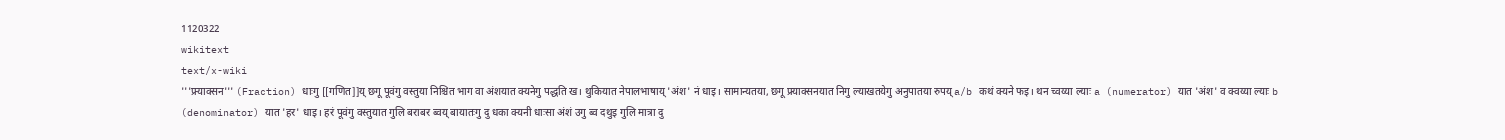1120322
wikitext
text/x-wiki
'''फ्र्याक्सन''' (Fraction) धाःगु [[गणित]]य् छगू पूवंगु वस्तुया निश्चित भाग वा अंशयात क्यनेगु पद्धति ख। थुकियात नेपालभाषाय् 'अंश' नं धाइ। सामान्यतया, छगू फ्र्याक्सनयात निगु ल्याखतयेगु अनुपातया रुपय् a/b कथं क्यने फइ। थन च्वय्या ल्याः a (numerator) यात 'अंश' व क्वय्या ल्याः b (denominator) यात 'हर' धाइ। हरं पूवंगु वस्तुयात गुलि बराबर ब्वय् बायातःगु दु धका क्यनी धाःसा अंशं उगु ब्व दथुइ गुलि मात्रा दु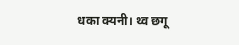धका क्यनी। थ्व छगू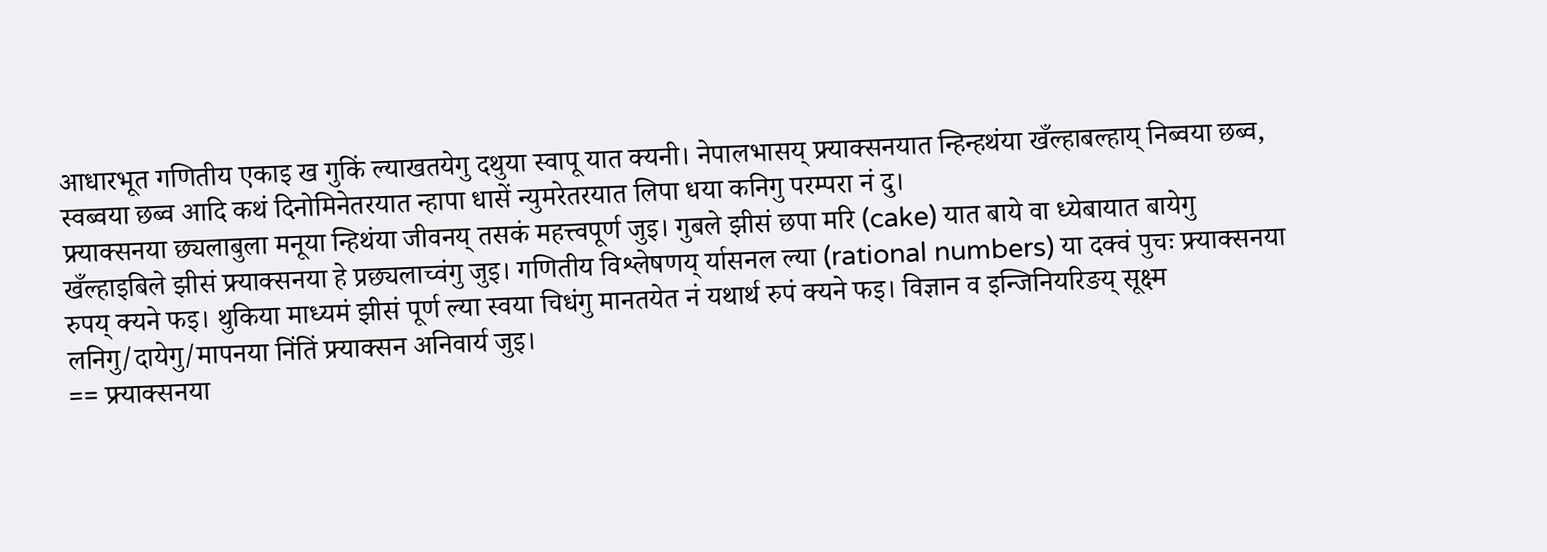आधारभूत गणितीय एकाइ ख गुकिं ल्याखतयेगु दथुया स्वापू यात क्यनी। नेपालभासय् फ्र्याक्सनयात न्हिन्हथंया खँल्हाबल्हाय् निब्वया छब्व, स्वब्वया छब्व आदि कथं दिनोमिनेतरयात न्हापा धासें न्युमरेतरयात लिपा धया कनिगु परम्परा नं दु।
फ्र्याक्सनया छ्यलाबुला मनूया न्हिथंया जीवनय् तसकं महत्त्वपूर्ण जुइ। गुबले झीसं छपा मरि (cake) यात बाये वा ध्येबायात बायेगु खँल्हाइबिले झीसं फ्र्याक्सनया हे प्रछ्यलाच्वंगु जुइ। गणितीय विश्लेषणय् र्यासनल ल्या (rational numbers) या दक्वं पुचः फ्र्याक्सनया रुपय् क्यने फइ। थुकिया माध्यमं झीसं पूर्ण ल्या स्वया चिधंगु मानतयेत नं यथार्थ रुपं क्यने फइ। विज्ञान व इन्जिनियरिङय् सूक्ष्म लनिगु/दायेगु/मापनया निंतिं फ्र्याक्सन अनिवार्य जुइ।
== फ्र्याक्सनया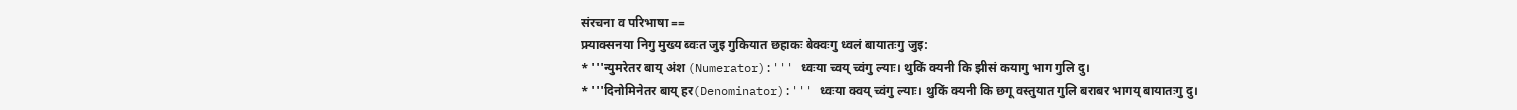संरचना व परिभाषा ==
फ्र्याक्सनया निगु मुख्य ब्वःत जुइ गुकियात छहाकः बेक्वःगु ध्वलं बायातःगु जुइ:
* '''न्युमरेतर बाय् अंश (Numerator):''' ध्वःया च्वय् च्वंगु ल्याः। थुकिं क्यनी कि झीसं कयागु भाग गुलि दु।
* '''दिनोमिनेतर बाय् हर(Denominator):''' ध्वःया क्वय् च्वंगु ल्याः। थुकिं क्यनी कि छगू वस्तुयात गुलि बराबर भागय् बायातःगु दु।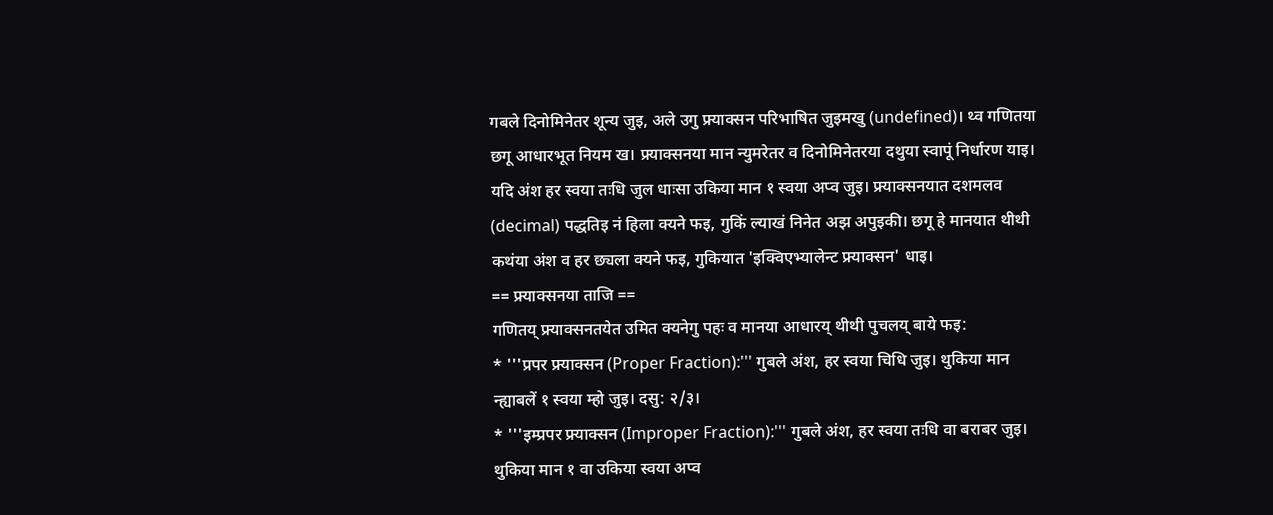गबले दिनोमिनेतर शून्य जुइ, अले उगु फ्र्याक्सन परिभाषित जुइमखु (undefined)। थ्व गणितया छगू आधारभूत नियम ख। फ्र्याक्सनया मान न्युमरेतर व दिनोमिनेतरया दथुया स्वापूं निर्धारण याइ। यदि अंश हर स्वया तःधि जुल धाःसा उकिया मान १ स्वया अप्व जुइ। फ्र्याक्सनयात दशमलव (decimal) पद्धतिइ नं हिला क्यने फइ, गुकिं ल्याखं निनेत अझ अपुइकी। छगू हे मानयात थीथी कथंया अंश व हर छ्यला क्यने फइ, गुकियात 'इक्विएभ्यालेन्ट फ्र्याक्सन' धाइ।
== फ्र्याक्सनया ताजि ==
गणितय् फ्र्याक्सनतयेत उमित क्यनेगु पहः व मानया आधारय् थीथी पुचलय् बाये फइ:
* '''प्रपर फ्र्याक्सन (Proper Fraction):''' गुबले अंश, हर स्वया चिधि जुइ। थुकिया मान न्ह्याबलें १ स्वया म्हो जुइ। दसु: २/३।
* '''इम्प्रपर फ्र्याक्सन (Improper Fraction):''' गुबले अंश, हर स्वया तःधि वा बराबर जुइ। थुकिया मान १ वा उकिया स्वया अप्व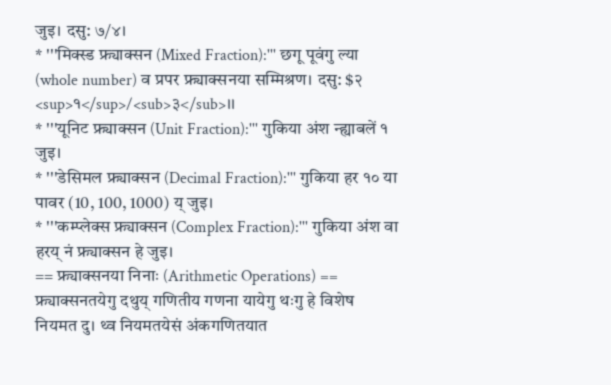जुइ। दसु: ७/४।
* '''मिक्स्ड फ्र्याक्सन (Mixed Fraction):''' छगू पूवंगु ल्या (whole number) व प्रपर फ्र्याक्सनया सम्मिश्रण। दसु: $२ <sup>१</sup>/<sub>३</sub>।।
* '''यूनिट फ्र्याक्सन (Unit Fraction):''' गुकिया अंश न्ह्याबलें १ जुइ।
* '''डेसिमल फ्र्याक्सन (Decimal Fraction):''' गुकिया हर १० या पावर (10, 100, 1000) य् जुइ।
* '''कम्प्लेक्स फ्र्याक्सन (Complex Fraction):''' गुकिया अंश वा हरय् नं फ्र्याक्सन हे जुइ।
== फ्र्याक्सनया निनाः (Arithmetic Operations) ==
फ्र्याक्सनतयेगु दथुय् गणितीय गणना यायेगु थःगु हे विशेष नियमत दु। थ्व नियमतयेसं अंकगणितयात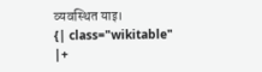व्यवस्थित याइ।
{| class="wikitable"
|+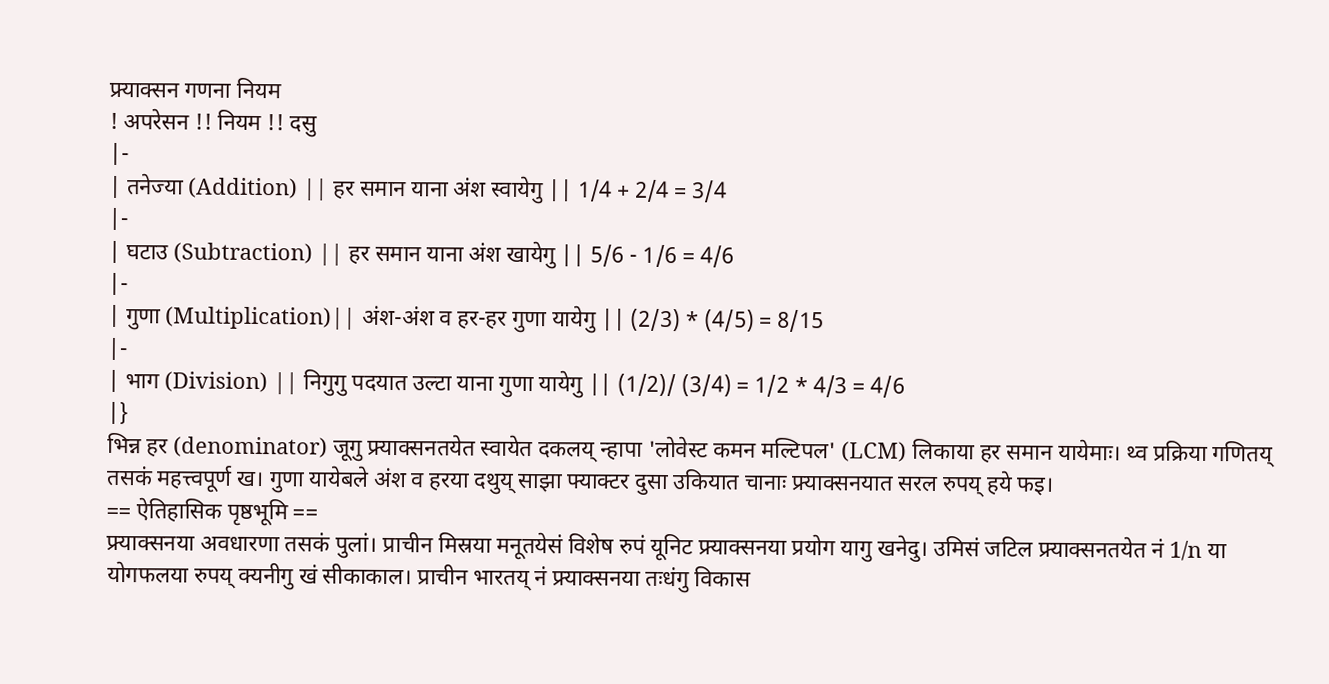फ्र्याक्सन गणना नियम
! अपरेसन !! नियम !! दसु
|-
| तनेज्या (Addition) || हर समान याना अंश स्वायेगु || 1/4 + 2/4 = 3/4
|-
| घटाउ (Subtraction) || हर समान याना अंश खायेगु || 5/6 - 1/6 = 4/6
|-
| गुणा (Multiplication)|| अंश-अंश व हर-हर गुणा यायेगु || (2/3) * (4/5) = 8/15
|-
| भाग (Division) || निगुगु पदयात उल्टा याना गुणा यायेगु || (1/2)/ (3/4) = 1/2 * 4/3 = 4/6
|}
भिन्न हर (denominator) जूगु फ्र्याक्सनतयेत स्वायेत दकलय् न्हापा 'लोवेस्ट कमन मल्टिपल' (LCM) लिकाया हर समान यायेमाः। थ्व प्रक्रिया गणितय् तसकं महत्त्वपूर्ण ख। गुणा यायेबले अंश व हरया दथुय् साझा फ्याक्टर दुसा उकियात चानाः फ्र्याक्सनयात सरल रुपय् हये फइ।
== ऐतिहासिक पृष्ठभूमि ==
फ्र्याक्सनया अवधारणा तसकं पुलां। प्राचीन मिस्रया मनूतयेसं विशेष रुपं यूनिट फ्र्याक्सनया प्रयोग यागु खनेदु। उमिसं जटिल फ्र्याक्सनतयेत नं 1/n या योगफलया रुपय् क्यनीगु खं सीकाकाल। प्राचीन भारतय् नं फ्र्याक्सनया तःधंगु विकास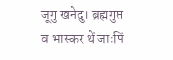जूगु खनेदु। ब्रह्मगुप्त व भास्कर थें जाःपिं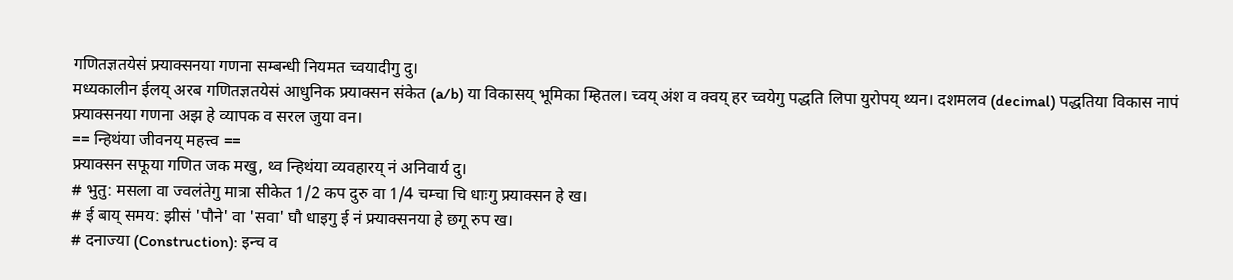गणितज्ञतयेसं फ्र्याक्सनया गणना सम्बन्धी नियमत च्वयादीगु दु।
मध्यकालीन ईलय् अरब गणितज्ञतयेसं आधुनिक फ्र्याक्सन संकेत (a/b) या विकासय् भूमिका म्हितल। च्वय् अंश व क्वय् हर च्वयेगु पद्धति लिपा युरोपय् थ्यन। दशमलव (decimal) पद्धतिया विकास नापं फ्र्याक्सनया गणना अझ हे व्यापक व सरल जुया वन।
== न्हिथंया जीवनय् महत्त्व ==
फ्र्याक्सन सफूया गणित जक मखु, थ्व न्हिथंया व्यवहारय् नं अनिवार्य दु।
# भुतु: मसला वा ज्वलंतेगु मात्रा सीकेत 1/2 कप दुरु वा 1/4 चम्चा चि धाःगु फ्र्याक्सन हे ख।
# ई बाय् समय: झीसं 'पौने' वा 'सवा' घौ धाइगु ई नं फ्र्याक्सनया हे छगू रुप ख।
# दनाज्या (Construction): इन्च व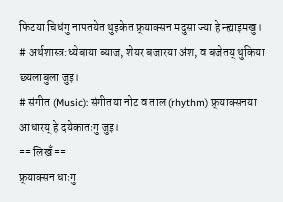फिटया चिधंगु नापतयेत थुइकेत फ्र्याक्सन मदुसा ज्या हे न्ह्याइमखु।
# अर्थशास्त्र:ध्येबाया ब्याज, शेयर बजारया अंश, व बजेतय् थुकिया छ्यलाबुला जुइ।
# संगीत (Music): संगीतया नोट व ताल (rhythm) फ्र्याक्सनया आधारय् हे दयेकातःगु जुइ।
== लिखँ ==
फ्र्याक्सन धाःगु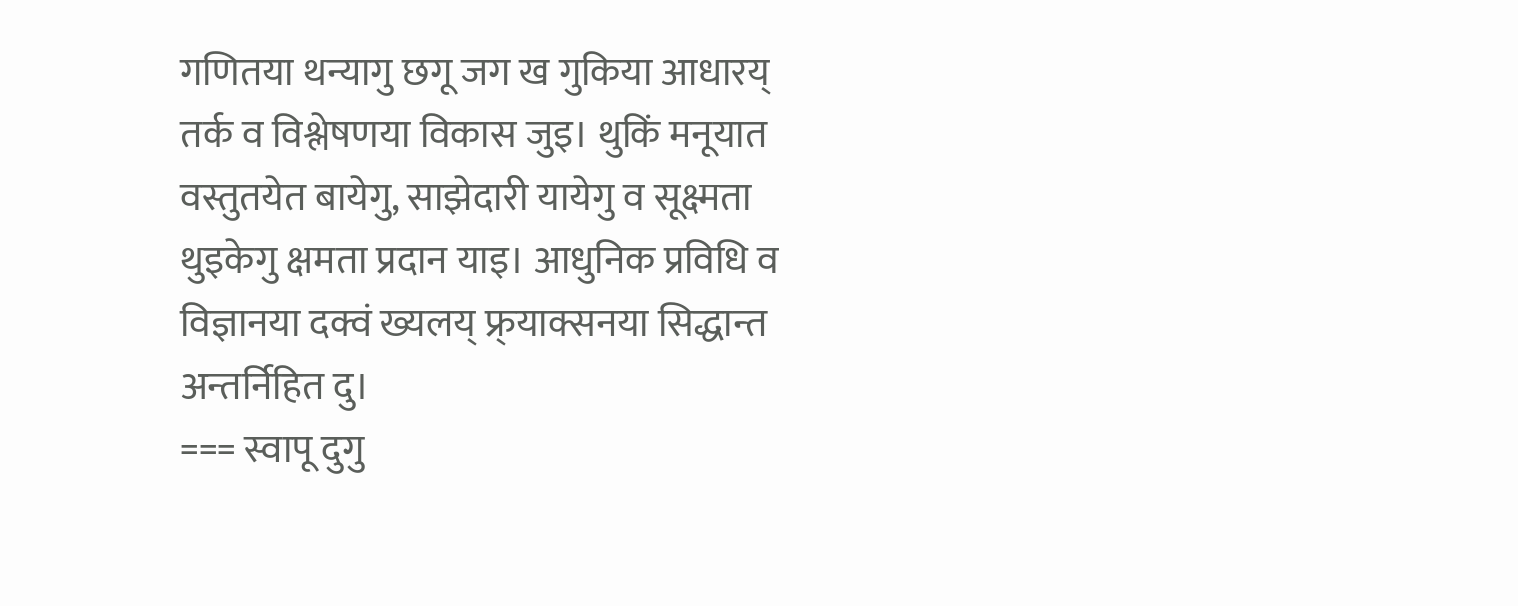गणितया थन्यागु छगू जग ख गुकिया आधारय् तर्क व विश्लेषणया विकास जुइ। थुकिं मनूयात वस्तुतयेत बायेगु, साझेदारी यायेगु व सूक्ष्मता थुइकेगु क्षमता प्रदान याइ। आधुनिक प्रविधि व विज्ञानया दक्वं ख्यलय् फ्र्याक्सनया सिद्धान्त अन्तर्निहित दु।
=== स्वापू दुगु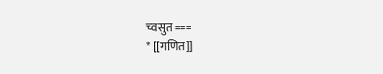च्वसुत ===
* [[गणित]]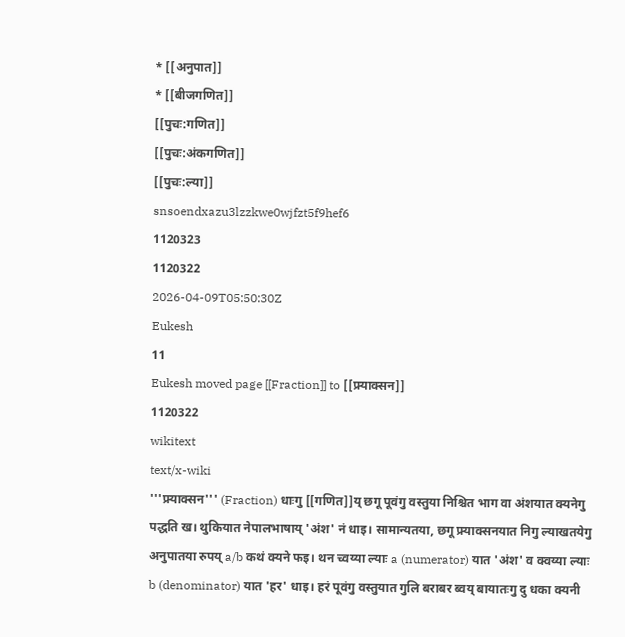* [[अनुपात]]
* [[बीजगणित]]
[[पुचः:गणित]]
[[पुचः:अंकगणित]]
[[पुचः:ल्या]]
snsoendxazu3lzzkwe0wjfzt5f9hef6
1120323
1120322
2026-04-09T05:50:30Z
Eukesh
11
Eukesh moved page [[Fraction]] to [[फ्र्याक्सन]]
1120322
wikitext
text/x-wiki
'''फ्र्याक्सन''' (Fraction) धाःगु [[गणित]]य् छगू पूवंगु वस्तुया निश्चित भाग वा अंशयात क्यनेगु पद्धति ख। थुकियात नेपालभाषाय् 'अंश' नं धाइ। सामान्यतया, छगू फ्र्याक्सनयात निगु ल्याखतयेगु अनुपातया रुपय् a/b कथं क्यने फइ। थन च्वय्या ल्याः a (numerator) यात 'अंश' व क्वय्या ल्याः b (denominator) यात 'हर' धाइ। हरं पूवंगु वस्तुयात गुलि बराबर ब्वय् बायातःगु दु धका क्यनी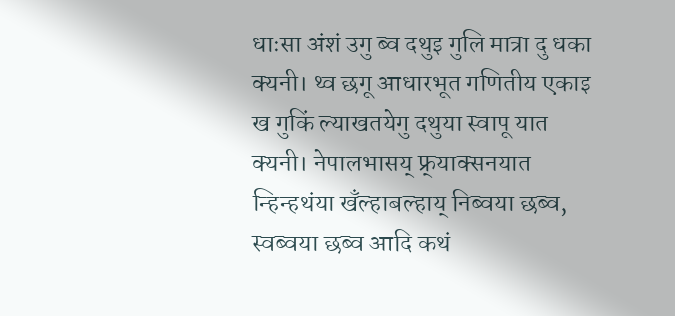धाःसा अंशं उगु ब्व दथुइ गुलि मात्रा दु धका क्यनी। थ्व छगू आधारभूत गणितीय एकाइ ख गुकिं ल्याखतयेगु दथुया स्वापू यात क्यनी। नेपालभासय् फ्र्याक्सनयात न्हिन्हथंया खँल्हाबल्हाय् निब्वया छब्व, स्वब्वया छब्व आदि कथं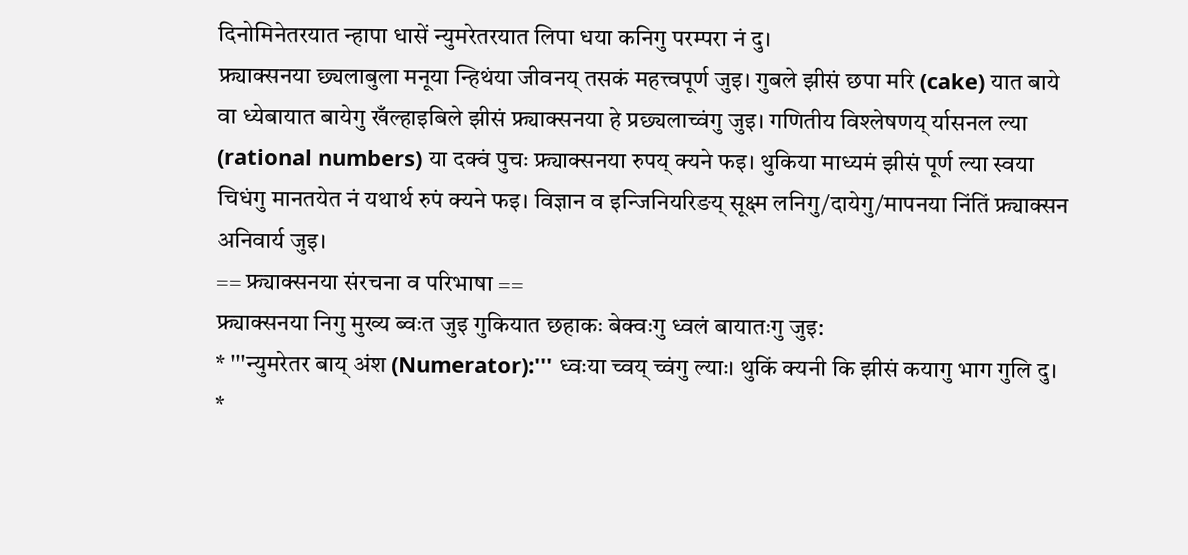दिनोमिनेतरयात न्हापा धासें न्युमरेतरयात लिपा धया कनिगु परम्परा नं दु।
फ्र्याक्सनया छ्यलाबुला मनूया न्हिथंया जीवनय् तसकं महत्त्वपूर्ण जुइ। गुबले झीसं छपा मरि (cake) यात बाये वा ध्येबायात बायेगु खँल्हाइबिले झीसं फ्र्याक्सनया हे प्रछ्यलाच्वंगु जुइ। गणितीय विश्लेषणय् र्यासनल ल्या (rational numbers) या दक्वं पुचः फ्र्याक्सनया रुपय् क्यने फइ। थुकिया माध्यमं झीसं पूर्ण ल्या स्वया चिधंगु मानतयेत नं यथार्थ रुपं क्यने फइ। विज्ञान व इन्जिनियरिङय् सूक्ष्म लनिगु/दायेगु/मापनया निंतिं फ्र्याक्सन अनिवार्य जुइ।
== फ्र्याक्सनया संरचना व परिभाषा ==
फ्र्याक्सनया निगु मुख्य ब्वःत जुइ गुकियात छहाकः बेक्वःगु ध्वलं बायातःगु जुइ:
* '''न्युमरेतर बाय् अंश (Numerator):''' ध्वःया च्वय् च्वंगु ल्याः। थुकिं क्यनी कि झीसं कयागु भाग गुलि दु।
*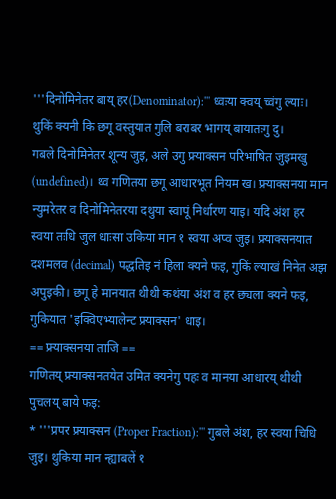'''दिनोमिनेतर बाय् हर(Denominator):''' ध्वःया क्वय् च्वंगु ल्याः। थुकिं क्यनी कि छगू वस्तुयात गुलि बराबर भागय् बायातःगु दु।
गबले दिनोमिनेतर शून्य जुइ, अले उगु फ्र्याक्सन परिभाषित जुइमखु (undefined)। थ्व गणितया छगू आधारभूत नियम ख। फ्र्याक्सनया मान न्युमरेतर व दिनोमिनेतरया दथुया स्वापूं निर्धारण याइ। यदि अंश हर स्वया तःधि जुल धाःसा उकिया मान १ स्वया अप्व जुइ। फ्र्याक्सनयात दशमलव (decimal) पद्धतिइ नं हिला क्यने फइ, गुकिं ल्याखं निनेत अझ अपुइकी। छगू हे मानयात थीथी कथंया अंश व हर छ्यला क्यने फइ, गुकियात 'इक्विएभ्यालेन्ट फ्र्याक्सन' धाइ।
== फ्र्याक्सनया ताजि ==
गणितय् फ्र्याक्सनतयेत उमित क्यनेगु पहः व मानया आधारय् थीथी पुचलय् बाये फइ:
* '''प्रपर फ्र्याक्सन (Proper Fraction):''' गुबले अंश, हर स्वया चिधि जुइ। थुकिया मान न्ह्याबलें १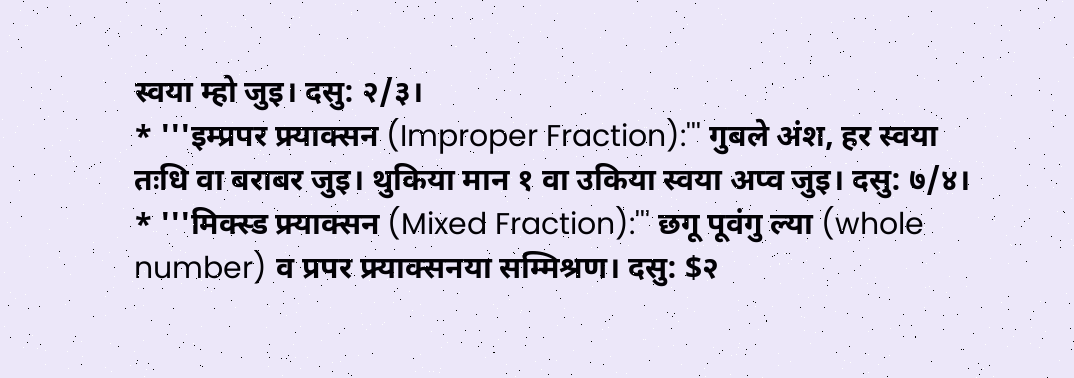स्वया म्हो जुइ। दसु: २/३।
* '''इम्प्रपर फ्र्याक्सन (Improper Fraction):''' गुबले अंश, हर स्वया तःधि वा बराबर जुइ। थुकिया मान १ वा उकिया स्वया अप्व जुइ। दसु: ७/४।
* '''मिक्स्ड फ्र्याक्सन (Mixed Fraction):''' छगू पूवंगु ल्या (whole number) व प्रपर फ्र्याक्सनया सम्मिश्रण। दसु: $२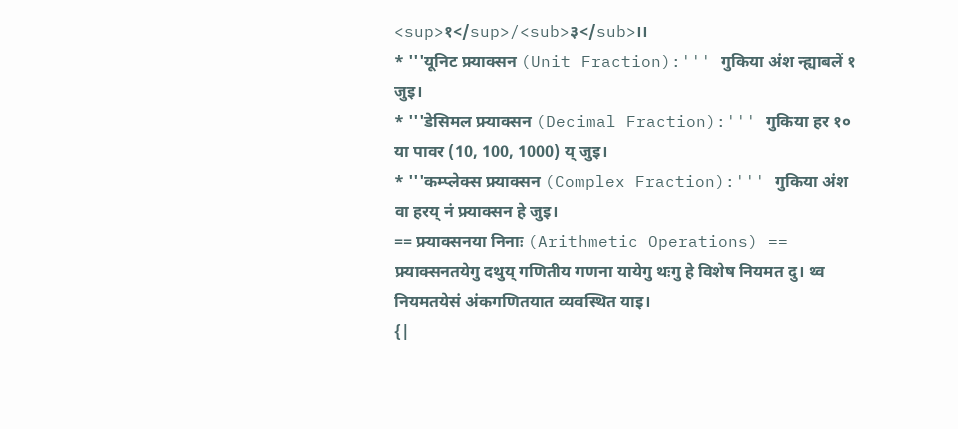<sup>१</sup>/<sub>३</sub>।।
* '''यूनिट फ्र्याक्सन (Unit Fraction):''' गुकिया अंश न्ह्याबलें १ जुइ।
* '''डेसिमल फ्र्याक्सन (Decimal Fraction):''' गुकिया हर १० या पावर (10, 100, 1000) य् जुइ।
* '''कम्प्लेक्स फ्र्याक्सन (Complex Fraction):''' गुकिया अंश वा हरय् नं फ्र्याक्सन हे जुइ।
== फ्र्याक्सनया निनाः (Arithmetic Operations) ==
फ्र्याक्सनतयेगु दथुय् गणितीय गणना यायेगु थःगु हे विशेष नियमत दु। थ्व नियमतयेसं अंकगणितयात व्यवस्थित याइ।
{|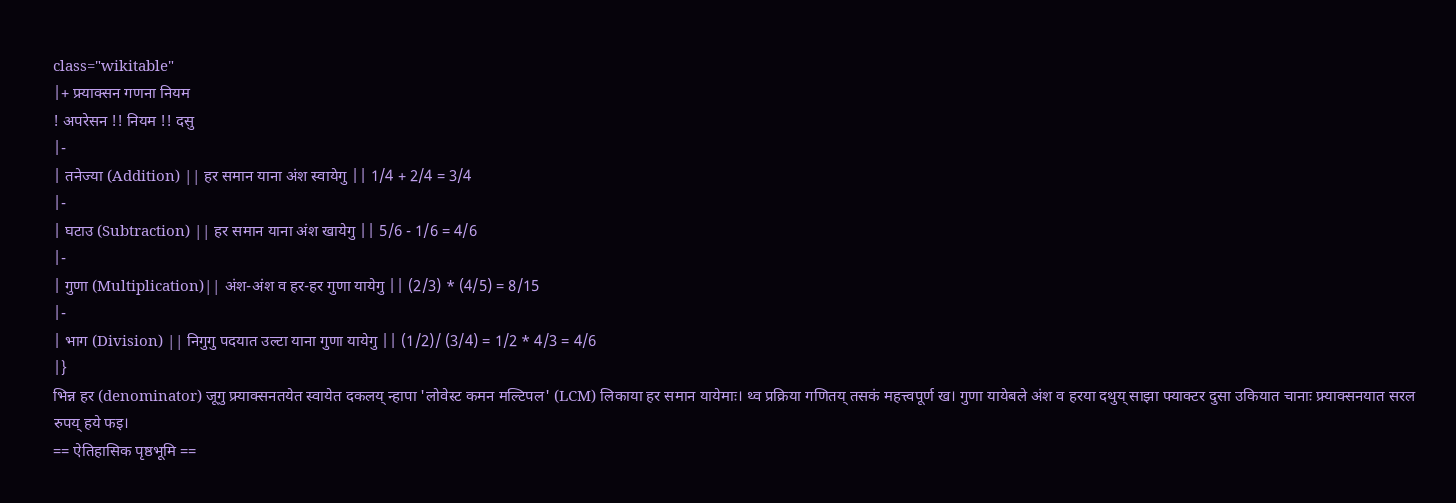class="wikitable"
|+ फ्र्याक्सन गणना नियम
! अपरेसन !! नियम !! दसु
|-
| तनेज्या (Addition) || हर समान याना अंश स्वायेगु || 1/4 + 2/4 = 3/4
|-
| घटाउ (Subtraction) || हर समान याना अंश खायेगु || 5/6 - 1/6 = 4/6
|-
| गुणा (Multiplication)|| अंश-अंश व हर-हर गुणा यायेगु || (2/3) * (4/5) = 8/15
|-
| भाग (Division) || निगुगु पदयात उल्टा याना गुणा यायेगु || (1/2)/ (3/4) = 1/2 * 4/3 = 4/6
|}
भिन्न हर (denominator) जूगु फ्र्याक्सनतयेत स्वायेत दकलय् न्हापा 'लोवेस्ट कमन मल्टिपल' (LCM) लिकाया हर समान यायेमाः। थ्व प्रक्रिया गणितय् तसकं महत्त्वपूर्ण ख। गुणा यायेबले अंश व हरया दथुय् साझा फ्याक्टर दुसा उकियात चानाः फ्र्याक्सनयात सरल रुपय् हये फइ।
== ऐतिहासिक पृष्ठभूमि ==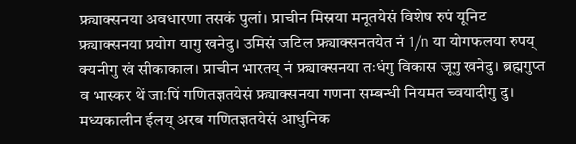फ्र्याक्सनया अवधारणा तसकं पुलां। प्राचीन मिस्रया मनूतयेसं विशेष रुपं यूनिट फ्र्याक्सनया प्रयोग यागु खनेदु। उमिसं जटिल फ्र्याक्सनतयेत नं 1/n या योगफलया रुपय् क्यनीगु खं सीकाकाल। प्राचीन भारतय् नं फ्र्याक्सनया तःधंगु विकास जूगु खनेदु। ब्रह्मगुप्त व भास्कर थें जाःपिं गणितज्ञतयेसं फ्र्याक्सनया गणना सम्बन्धी नियमत च्वयादीगु दु।
मध्यकालीन ईलय् अरब गणितज्ञतयेसं आधुनिक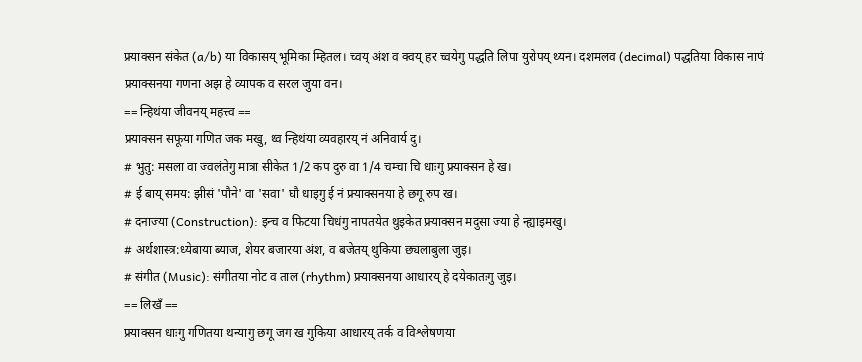फ्र्याक्सन संकेत (a/b) या विकासय् भूमिका म्हितल। च्वय् अंश व क्वय् हर च्वयेगु पद्धति लिपा युरोपय् थ्यन। दशमलव (decimal) पद्धतिया विकास नापं फ्र्याक्सनया गणना अझ हे व्यापक व सरल जुया वन।
== न्हिथंया जीवनय् महत्त्व ==
फ्र्याक्सन सफूया गणित जक मखु, थ्व न्हिथंया व्यवहारय् नं अनिवार्य दु।
# भुतु: मसला वा ज्वलंतेगु मात्रा सीकेत 1/2 कप दुरु वा 1/4 चम्चा चि धाःगु फ्र्याक्सन हे ख।
# ई बाय् समय: झीसं 'पौने' वा 'सवा' घौ धाइगु ई नं फ्र्याक्सनया हे छगू रुप ख।
# दनाज्या (Construction): इन्च व फिटया चिधंगु नापतयेत थुइकेत फ्र्याक्सन मदुसा ज्या हे न्ह्याइमखु।
# अर्थशास्त्र:ध्येबाया ब्याज, शेयर बजारया अंश, व बजेतय् थुकिया छ्यलाबुला जुइ।
# संगीत (Music): संगीतया नोट व ताल (rhythm) फ्र्याक्सनया आधारय् हे दयेकातःगु जुइ।
== लिखँ ==
फ्र्याक्सन धाःगु गणितया थन्यागु छगू जग ख गुकिया आधारय् तर्क व विश्लेषणया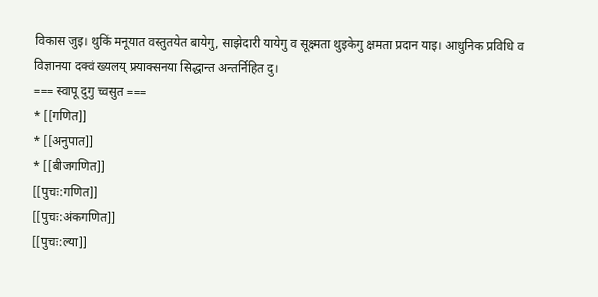विकास जुइ। थुकिं मनूयात वस्तुतयेत बायेगु, साझेदारी यायेगु व सूक्ष्मता थुइकेगु क्षमता प्रदान याइ। आधुनिक प्रविधि व विज्ञानया दक्वं ख्यलय् फ्र्याक्सनया सिद्धान्त अन्तर्निहित दु।
=== स्वापू दुगु च्वसुत ===
* [[गणित]]
* [[अनुपात]]
* [[बीजगणित]]
[[पुचः:गणित]]
[[पुचः:अंकगणित]]
[[पुचः:ल्या]]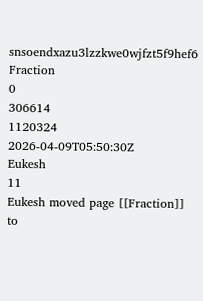snsoendxazu3lzzkwe0wjfzt5f9hef6
Fraction
0
306614
1120324
2026-04-09T05:50:30Z
Eukesh
11
Eukesh moved page [[Fraction]] to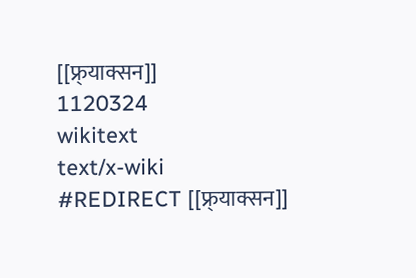[[फ्र्याक्सन]]
1120324
wikitext
text/x-wiki
#REDIRECT [[फ्र्याक्सन]]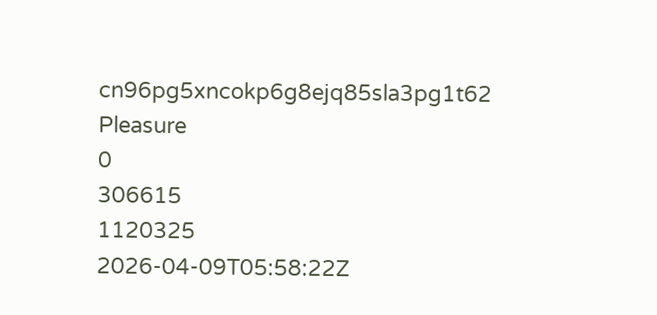cn96pg5xncokp6g8ejq85sla3pg1t62
Pleasure
0
306615
1120325
2026-04-09T05:58:22Z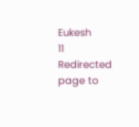Eukesh
11
Redirected page to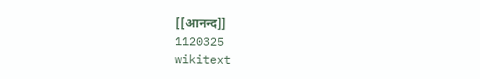[[आनन्द]]
1120325
wikitext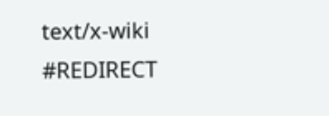text/x-wiki
#REDIRECT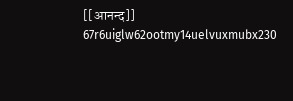[[आनन्द]]
67r6uiglw62ootmy14uelvuxmubx230